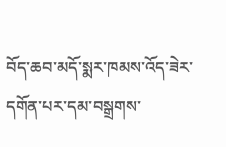བོད་ཆབ་མདོ་སྨར་ཁམས་འོད་ཟེར་དགོན་པར་དམ་བསྒྲགས་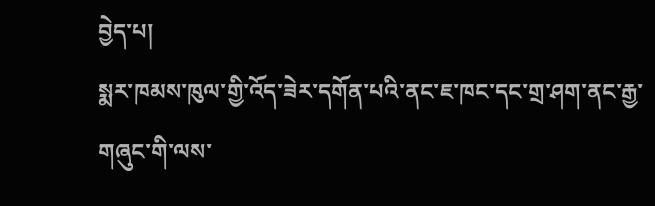བྱེད་པ།
སྨར་ཁམས་ཁུལ་གྱི་འོད་ཟེར་དགོན་པའི་ནང་ཇ་ཁང་དང་གྲ་ཤག་ནང་རྒྱ་གཞུང་གི་ལས་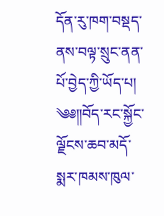དོན་རུ་ཁག་བསྡད་ནས་བལྟ་སྲུང་ནན་པོ་བྱེད་ཀྱི་ཡོད་པ།
༄༅༎བོད་རང་སྐྱོང་ལྗོངས་ཆབ་མདོ་སྨར་ཁམས་ཁུལ་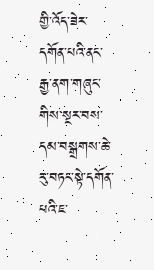གྱི་འོད་ཟེར་དགོན་པའི་ནང་རྒྱ་ནག་གཞུང་གིས་སྔར་བས་དམ་བསྒྲགས་ཆེ་རུ་བཏང་སྟེ་དགོན་པའི་ཇ་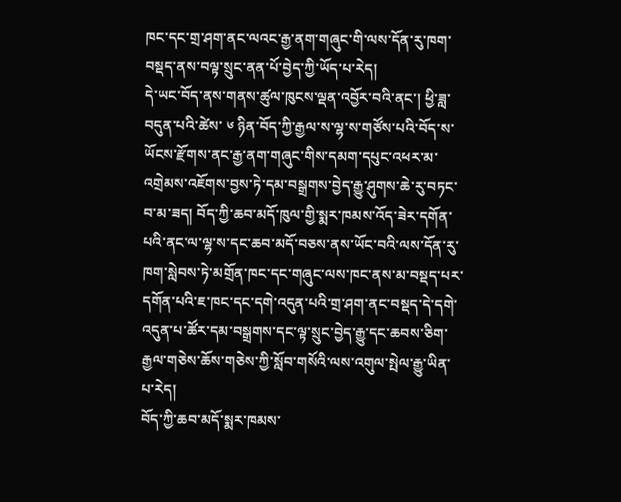ཁང་དང་གྲ་ཤག་ནང་ལའང་རྒྱ་ནག་གཞུང་གི་ལས་དོན་རུ་ཁག་བསྡད་ནས་བལྟ་སྲུང་ནན་པོ་བྱེད་ཀྱི་ཡོད་པ་རེད།
དེ་ཡང་བོད་ནས་གནས་ཚུལ་ཁུངས་ལྡན་འབྱོར་བའི་ནང་། ཕྱི་ཟླ་བདུན་པའི་ཚེས་ ༦ ཉིན་བོད་ཀྱི་རྒྱལ་ས་ལྷ་ས་གཙོས་པའི་བོད་ས་ཡོངས་རྫོགས་ནང་རྒྱ་ནག་གཞུང་གིས་དམག་དཔུང་འཕར་མ་འགྲེམས་འཇོགས་བྱས་ཏེ་དམ་བསྒྲགས་བྱེད་རྒྱུ་ཤུགས་ཆེ་རུ་བཏང་བ་མ་ཟད། བོད་ཀྱི་ཆབ་མདོ་ཁུལ་གྱི་སྨར་ཁམས་འོད་ཟེར་དགོན་པའི་ནང་ལ་ལྷ་ས་དང་ཆབ་མདོ་བཅས་ནས་ཡོང་བའི་ལས་དོན་རུ་ཁག་སླེབས་ཏེ་མགྲོན་ཁང་དང་གཞུང་ལས་ཁང་ནས་མ་བསྡད་པར་དགོན་པའི་ཇ་ཁང་དང་དགེ་འདུན་པའི་གྲ་ཤག་ནང་བསྡད་དེ་དགེ་འདུན་པ་ཚོར་དམ་བསྒྲགས་དང་ལྟ་སྲུང་བྱེད་རྒྱུ་དང་ཆབས་ཅིག་རྒྱལ་གཅེས་ཆོས་གཅེས་ཀྱི་སློབ་གསོའི་ལས་འགུལ་སྤེལ་རྒྱུ་ཡིན་པ་རེད།
བོད་ཀྱི་ཆབ་མདོ་སྨར་ཁམས་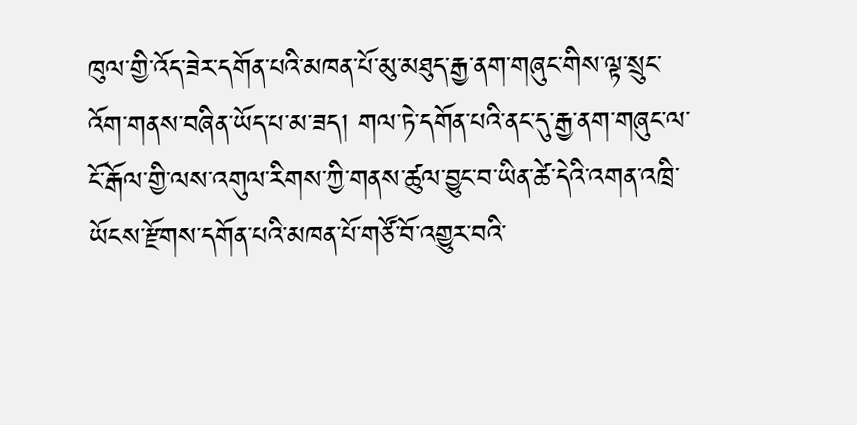ཁུལ་གྱི་འོད་ཟེར་དགོན་པའི་མཁན་པོ་མུ་མཐུད་རྒྱ་ནག་གཞུང་གིས་ལྟ་སྲུང་འོག་གནས་བཞིན་ཡོད་པ་མ་ཟད། གལ་ཏེ་དགོན་པའི་ནང་དུ་རྒྱ་ནག་གཞུང་ལ་ངོ་རྒོལ་གྱི་ལས་འགུལ་རིགས་ཀྱི་གནས་ཚུལ་བྱུང་བ་ཡིན་ཚེ་དེའི་འགན་འཁྲི་ཡོངས་རྫོགས་དགོན་པའི་མཁན་པོ་གཙོ་བོ་འགྱུར་བའི་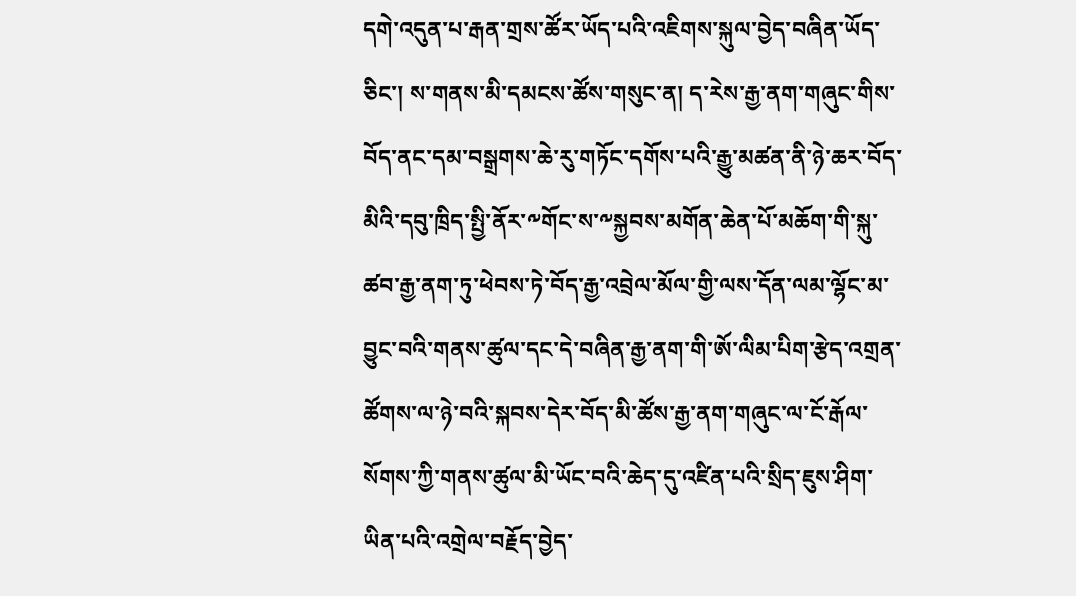དགེ་འདུན་པ་རྒན་གྲས་ཚོར་ཡོད་པའི་འཇིགས་སྐུལ་བྱེད་བཞིན་ཡོད་ཅིང་། ས་གནས་མི་དམངས་ཚོས་གསུང་ན། ད་རེས་རྒྱ་ནག་གཞུང་གིས་བོད་ནང་དམ་བསྒྲགས་ཆེ་རུ་གཏོང་དགོས་པའི་རྒྱུ་མཚན་ནི་ཉེ་ཆར་བོད་མིའི་དབུ་ཁྲིད་སྤྱི་ནོར་༸གོང་ས་༸སྐྱབས་མགོན་ཆེན་པོ་མཆོག་གི་སྐུ་ཚབ་རྒྱ་ནག་ཏུ་ཕེབས་ཏེ་བོད་རྒྱ་འབྲེལ་མོལ་གྱི་ལས་དོན་ལམ་ལྷོང་མ་བྱུང་བའི་གནས་ཚུལ་དང་དེ་བཞིན་རྒྱ་ནག་གི་ཨོ་ལིམ་པིག་རྩེད་འགྲན་ཚོགས་ལ་ཉེ་བའི་སྐབས་དེར་བོད་མི་ཚོས་རྒྱ་ནག་གཞུང་ལ་ངོ་རྒོལ་སོགས་ཀྱི་གནས་ཚུལ་མི་ཡོང་བའི་ཆེད་དུ་འཛིན་པའི་སྲིད་ཇུས་ཤིག་ཡིན་པའི་འགྲེལ་བརྗོད་བྱེད་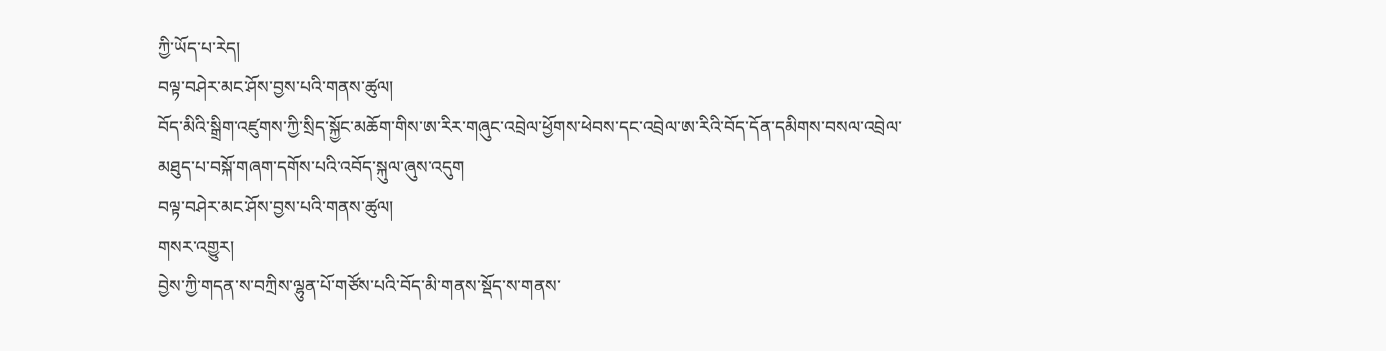ཀྱི་ཡོད་པ་རེད།
བལྟ་བཤེར་མང་ཤོས་བྱས་པའི་གནས་ཚུལ།
བོད་མིའི་སྒྲིག་འཛུགས་ཀྱི་སྲིད་སྐྱོང་མཆོག་གིས་ཨ་རིར་གཞུང་འབྲེལ་ཕྱོགས་ཕེབས་དང་འབྲེལ་ཨ་རིའི་བོད་དོན་དམིགས་བསལ་འབྲེལ་མཐུད་པ་བསྐོ་གཞག་དགོས་པའི་འབོད་སྐུལ་ཞུས་འདུག
བལྟ་བཤེར་མང་ཤོས་བྱས་པའི་གནས་ཚུལ།
གསར་འགྱུར།
བྱེས་ཀྱི་གདན་ས་བཀྲིས་ལྷུན་པོ་གཙོས་པའི་བོད་མི་གནས་སྡོད་ས་གནས་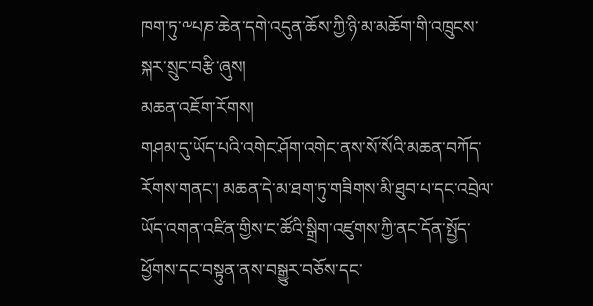ཁག་ཏུ་༸པཎ་ཆེན་དགེ་འདུན་ཆོས་ཀྱི་ཉི་མ་མཆོག་གི་འཁྲུངས་སྐར་སྲུང་བརྩི་ཞུས།
མཆན་འཇོག་རོགས།
གཤམ་དུ་ཡོད་པའི་འགེང་ཤོག་འགེང་ནས་སོ་སོའི་མཆན་བཀོད་རོགས་གནང་། མཆན་དེ་མ་ཐག་ཏུ་གཟིགས་མི་ཐུབ་པ་དང་འབྲེལ་ཡོད་འགན་འཛིན་གྱིས་ང་ཚོའི་སྒྲིག་འཛུགས་ཀྱི་ནང་དོན་སྤྱོད་ཕྱོགས་དང་བསྟུན་ནས་བསྒྱུར་བཅོས་དང་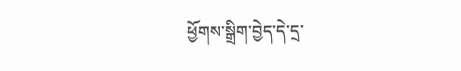ཕྱོགས་སྒྲིག་བྱེད་དེ་དྲ་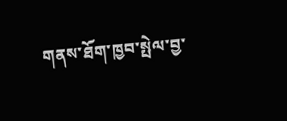གནས་ཐོག་ཁྱབ་སྤེལ་བྱ་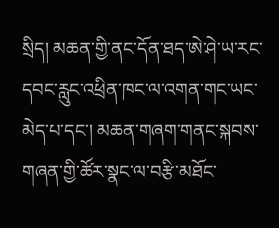སྲིད། མཆན་གྱི་ནང་དོན་ཐད་ཨེ་ཤེ་ཡ་རང་དབང་རླུང་འཕྲིན་ཁང་ལ་འགན་གང་ཡང་མེད་པ་དང་། མཆན་གཞག་གནང་སྐབས་གཞན་གྱི་ཚོར་སྣང་ལ་བརྩི་མཐོང་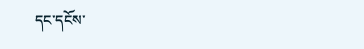དང་དངོས་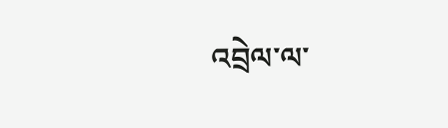འབྲེལ་ལ་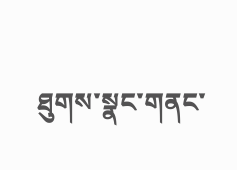ཐུགས་སྣང་གནང་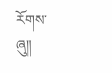རོགས་ཞུ༎